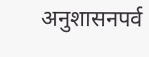अनुशासनपर्व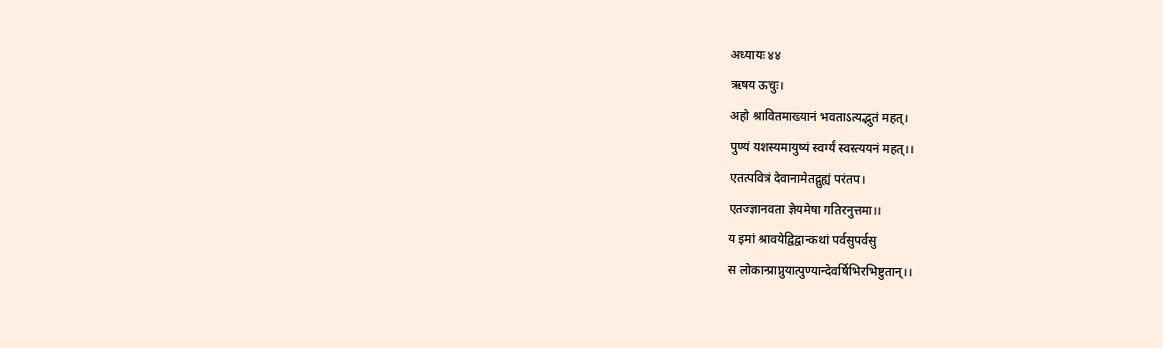अध्यायः ४४
ऋषय ऊचुः।
अहो श्रावितमाख्यानं भवताऽत्यद्भुतं महत्।
पुण्यं यशस्यमायुष्यं स्वर्ग्यं स्वस्त्ययनं महत्।।
एतत्पवित्रं देवानामेतद्गुह्यं परंतप।
एतज्ज्ञानवता ज्ञेयमेषा गतिरनुत्तमा।।
य इमां श्रावयेद्विद्वान्कथां पर्वसुपर्वसु
स लोकान्प्राप्नुयात्पुण्यान्देवर्षिभिरभिष्टुतान्।।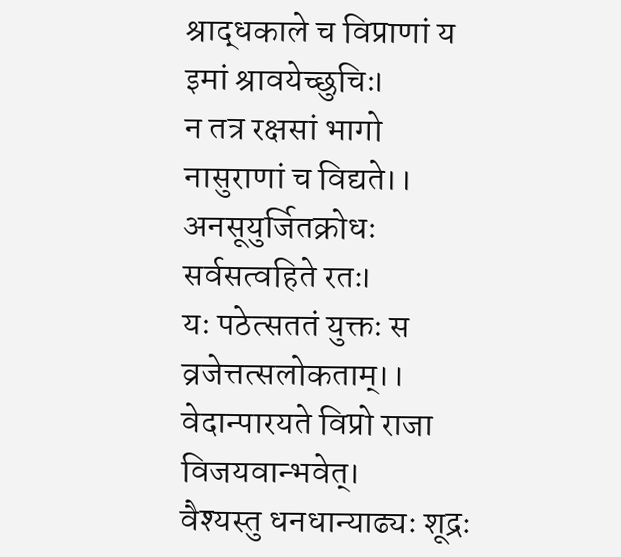श्राद्धकाले च विप्राणां य इमां श्रावयेच्छुचिः।
न तत्र रक्षसां भागो नासुराणां च विद्यते।।
अनसूयुर्जितक्रोधः सर्वसत्वहिते रतः।
यः पठेत्सततं युक्तः स व्रजेत्तत्सलोकताम्।।
वेदान्पारयते विप्रो राजा विजयवान्भवेत्।
वैश्यस्तु धनधान्याढ्यः शूद्रः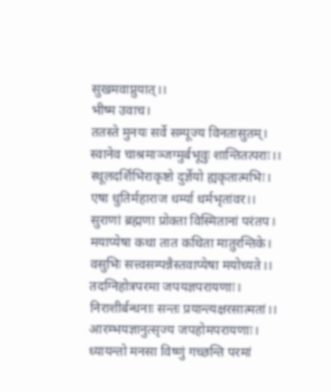सुखमवाप्नुयात्।।
भीष्म उवाच।
ततस्ते मुनयः सर्वे सम्पूज्य विनतासुतम्।
स्वानेव चाश्रमाञ्जग्मुर्बभूवुः शान्तितत्पराः।।
स्थूलदर्शिभिराकृष्टो दुर्ज्ञेयो ह्यकृतात्मभिः।
एषा धुतिर्महाराज धर्म्या धर्मभृतांवर।।
सुराणां ब्रह्मणा प्रोक्ता विस्मितानां परंतप।
मयाप्येषा कथा तात कथिता मातुरन्तिके।
वसुभिः सत्त्वसम्पन्नैस्तवाप्येषा मयोच्यते।।
तदग्निहोत्रपरमा जपयज्ञपरायणाः।
निराशीर्बन्धनाः सन्तः प्रयान्त्यक्षरसात्मतां।।
आरम्भयज्ञानुत्सृज्य जपहोमपरायणाः।
ध्यायन्तो मनसा विष्णुं गच्छन्ति परमां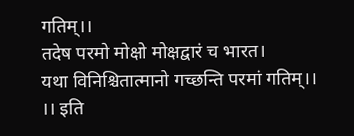गतिम्।।
तदेष परमो मोक्षो मोक्षद्वारं च भारत।
यथा विनिश्चितात्मानो गच्छन्ति परमां गतिम्।।
।। इति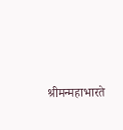श्रीमन्महाभारते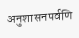अनुशासनपर्वणि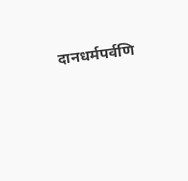दानधर्मपर्वणि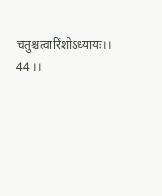चतुश्चत्वारिंशोऽध्यायः।। 44 ।।